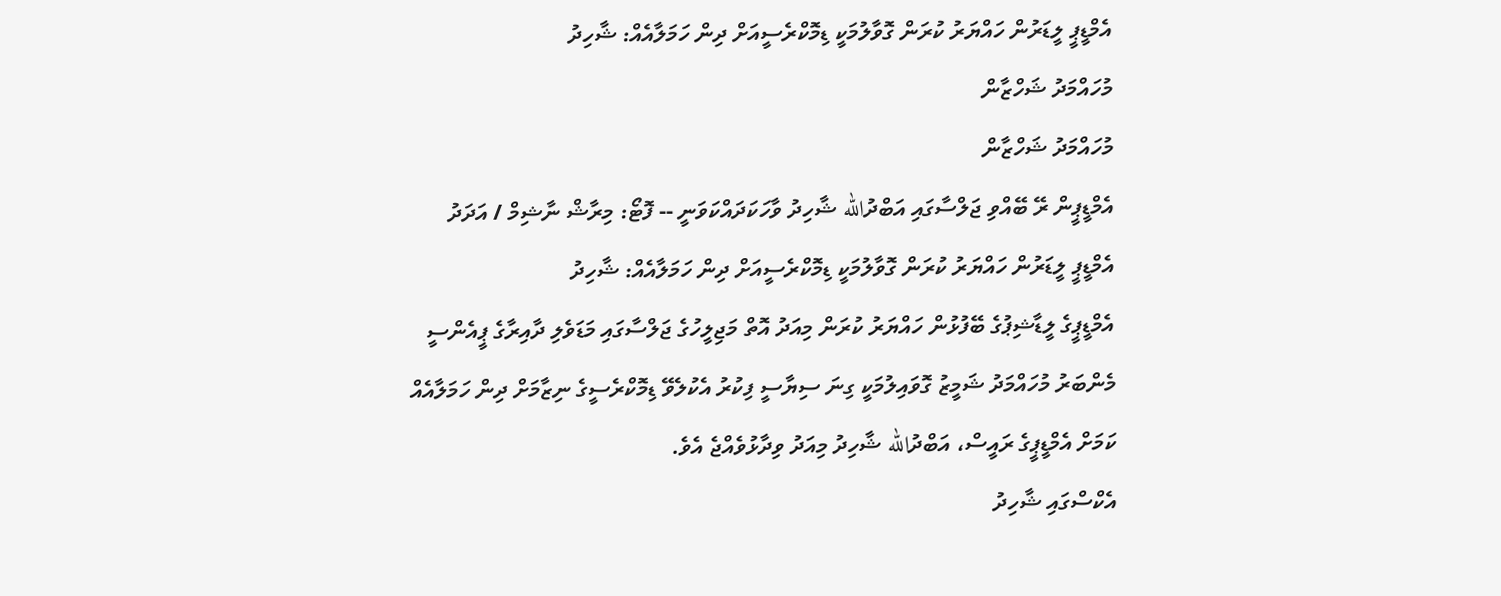އެމްޑީޕީ ލީޑަރުން ހައްޔަރު ކުރަން ގޮވާލުމަކީ ޑިމޮކްރެސީއަށް ދިން ހަމަލާއެއް: ޝާހިދު
މުހައްމަދު ޝަހްޒާން
މުހައްމަދު ޝަހްޒާން
އެމްޑީޕީން ރޭ ބޭއްވި ޖަލްސާގައި އަބްދުالله ޝާހިދު ވާހަކަދައްކަވަނީ -- ފޮޓޯ: މިރާޝް ނާޝިމް / އަދަދު
އެމްޑީޕީ ލީޑަރުން ހައްޔަރު ކުރަން ގޮވާލުމަކީ ޑިމޮކްރެސީއަށް ދިން ހަމަލާއެއް: ޝާހިދު
އެމްޑީޕީގެ ލީޑާޝިޕުގެ ބޭފުޅުން ހައްޔަރު ކުރަން މިއަދު އޮތް މަޖިލީހުގެ ޖަލްސާގައި މަޑަވެލި ދާއިރާގެ ޕީއެންސީ މެންބަރު މުހައްމަދު ޝަމީޒު ގޮވައިލުމަކީ ގިނަ ސިޔާސީ ފިކުރު އެކުލެވޭ ޑިމޮކްރެސީގެ ނިޒާމަށް ދިން ހަމަލާއެއް ކަމަށް އެމްޑީޕީގެ ރައީސް، އަބްދުالله ޝާހިދު މިއަދު ވިދާޅުވެއްޖެ އެވެ.
އެކްސްގައި ޝާހިދު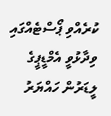ކުރެއްވި ޕޯސްޓެއްގައި ވިދާޅުވީ އެމްޑީޕީގެ ލީޑަރުން ހައްޔަރު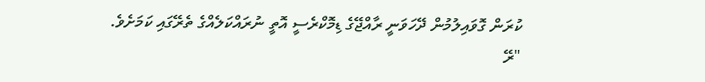ކުރަން ގޮވައިލުމުން ދޭހަވަނީ ރާއްޖޭގެ ޑިމޮކްރެސީ އޮތީ ނުރައްކަލެއްގެ ތެރޭގައި ކަމަށެވެ.
"ރޭ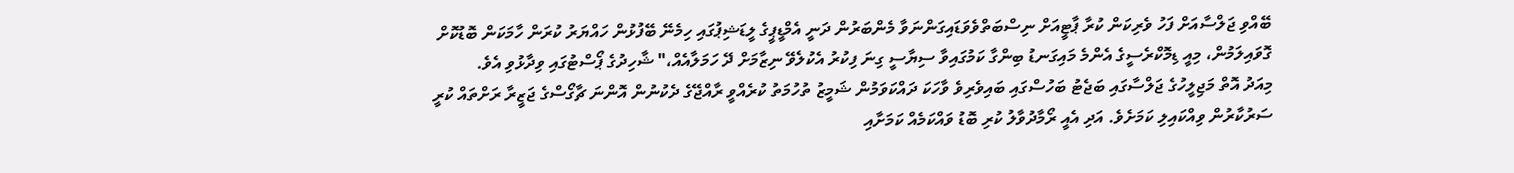ބޭއްވި ޖަލްސާއަށް ފަހު ވެރިކަން ކުރާ ޕާޓީއަށް ނިސްބަތްވެވަޑައިގަންނަވާ މެންބަރުން ދަނީ އެމްޑީޕީގެ ލީޑަޝިޕުގައި ހިމެނޭ ބޭފުޅުން ހައްޔަރު ކުރަން ހާމަކަން ބޮޑުކޮށް ގޮވައިލަމުން، މިއީ ޑިމޮކްރެސީގެ އެންމެ މައިގަނޑު ބިންގާ ކަމުގައިވާ ސިޔާސީ ގިނަ ފިކުރު އެކުލެވޭ ނިޒާމަށް ދޭ ހަމަލާއެއް،" ޝާހިދުގެ ޕޯސްޓުގައި ވިދާޅުވި އެވެ.
މިއަދު އޮތް މަޖިލީހުގެ ޖަލްސާގައި ބަޖެޓު ބަހުސްގައި ބައިވެރިވެ ވާހަކަ ދައްކަވަމުން ޝަމީޒު ތުހުމަތު ކުރެއްވީ ރާއްޖޭގެ ދެކުނުން އޮންނަ ޗާގޯސްގެ ޖަޒީރާ ރަށްތައް ކުރީ ސަރުކާރުން ވިއްކައިލި ކަމަށެވެ. އަދި އެއީ ރޯމާދުވާލު ކުރި ބޮޑު ވައްކަމެއް ކަމަށާއި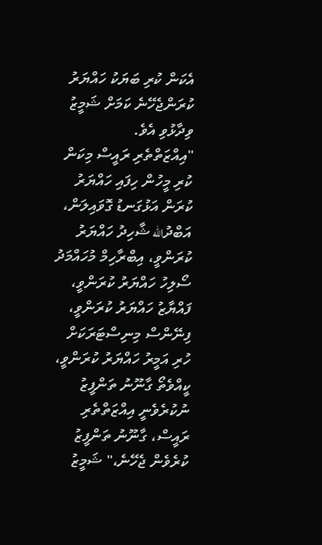އެކަން ކުރި ބަޔަކު ހައްޔަރު ކުރަންޖެހޭނެ ކަމަށް ޝަމީޒު ވިދާޅުވި އެވެ.
"އިއްޒަތްތެރި ރައީސް މިކަން ކުރި މީހުން ހިފައި ހައްޔަރު ކުރަން އަޅުގަނޑު ގޮވައިލަން، އަބްދުالله ޝާހިދު ހައްޔަރު ކުރަންވީ، އިބްރާހިމް މުހައްމަދު ސޯލިހު ހައްޔަރު ކުރަންވީ، ފައްޔާޒު ހައްޔަރު ކުރަންވީ، ފިނޭންސް މިނިސްޓަރަކަށް ހުރި އަމީރު ހައްޔަރު ކުރަންވީ، ކީއްވެތޯ ގާނޫނު ތަންފީޒު ނުކުރެވެނީ އިއްޒަތްތެރި ރައީސް، ގާނޫނު ތަންފީޒު ކުރެވެން ޖެހޭނެ،" ޝަމީޒު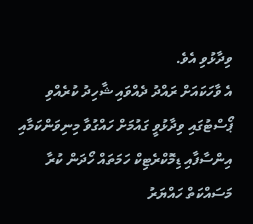ވިދާޅުވި އެވެ.
އެ ވާހަކައަށް ރައްދު ދެއްވައި ޝާހިދު ކުރެއްވި ޕޯސްޓުގައި ވިދާޅުވީ ގައުމަށް ހައްގުވާ މިނިވަންކަމާއި އިންސާފާއި ޑިމޮކްރެޓިކް ހަމަތައް ހޯދަން ކުރާ މަސައްކަތް ހައްޔަރު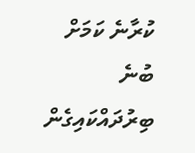ކުރާނެ ކަމަށް ބުނެ ބިރުދައްކައިގެން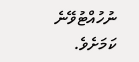ނުހުއްޓުވޭނެ ކަމަށެވެ.